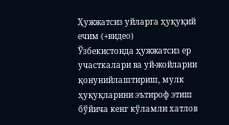Ҳужжатсиз уйларга ҳуқуқий ечим (+видео)
Ўзбекистонда ҳужжатсиз ер участкалари ва уй-жойларни қонунийлаштириш, мулк ҳуқуқларини эътироф этиш бўйича кенг кўламли хатлов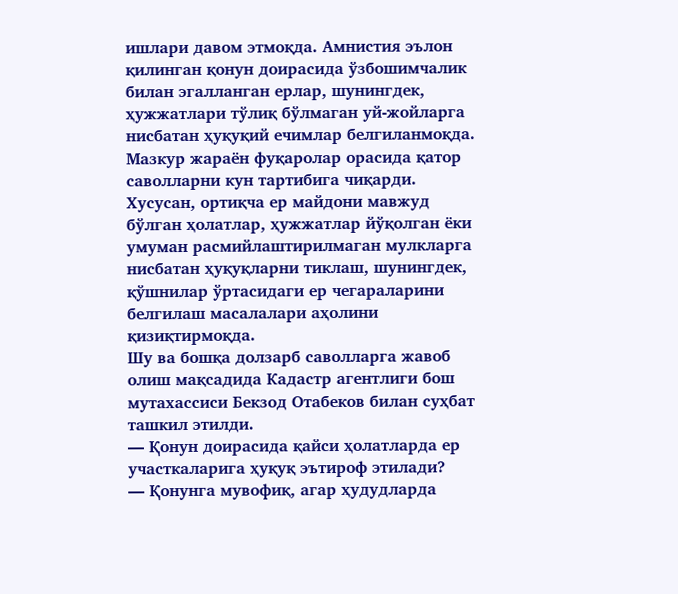ишлари давом этмоқда. Амнистия эълон қилинган қонун доирасида ўзбошимчалик билан эгалланган ерлар, шунингдек, ҳужжатлари тўлиқ бўлмаган уй-жойларга нисбатан ҳуқуқий ечимлар белгиланмоқда.
Мазкур жараён фуқаролар орасида қатор саволларни кун тартибига чиқарди. Хусусан, ортиқча ер майдони мавжуд бўлган ҳолатлар, ҳужжатлар йўқолган ёки умуман расмийлаштирилмаган мулкларга нисбатан ҳуқуқларни тиклаш, шунингдек, қўшнилар ўртасидаги ер чегараларини белгилаш масалалари аҳолини қизиқтирмоқда.
Шу ва бошқа долзарб саволларга жавоб олиш мақсадида Кадастр агентлиги бош мутахассиси Бекзод Отабеков билан суҳбат ташкил этилди.
— Қонун доирасида қайси ҳолатларда ер участкаларига ҳуқуқ эътироф этилади?
— Қонунга мувофиқ, агар ҳудудларда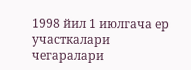1998 йил 1 июлгача ер участкалари чегаралари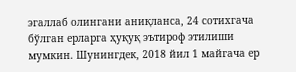эгаллаб олингани аниқланса, 24 сотихгача бўлган ерларга ҳуқуқ эътироф этилиши мумкин. Шунингдек, 2018 йил 1 майгача ер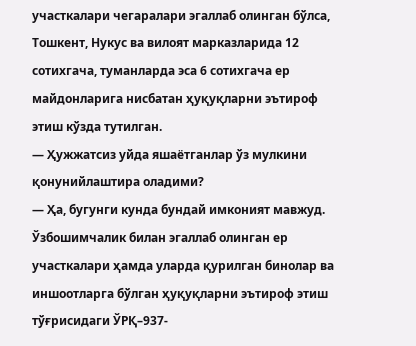участкалари чегаралари эгаллаб олинган бўлса, Тошкент, Нукус ва вилоят марказларида 12 сотихгача, туманларда эса 6 сотихгача ер майдонларига нисбатан ҳуқуқларни эътироф этиш кўзда тутилган.
— Ҳужжатсиз уйда яшаётганлар ўз мулкини қонунийлаштира оладими?
— Ҳа, бугунги кунда бундай имконият мавжуд. Ўзбошимчалик билан эгаллаб олинган ер участкалари ҳамда уларда қурилган бинолар ва иншоотларга бўлган ҳуқуқларни эътироф этиш тўғрисидаги ЎРҚ–937-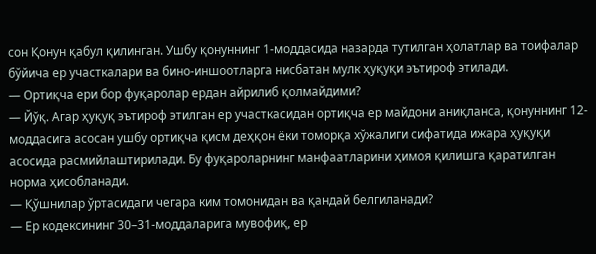сон Қонун қабул қилинган. Ушбу қонуннинг 1-моддасида назарда тутилган ҳолатлар ва тоифалар бўйича ер участкалари ва бино-иншоотларга нисбатан мулк ҳуқуқи эътироф этилади.
— Ортиқча ери бор фуқаролар ердан айрилиб қолмайдими?
— Йўқ. Агар ҳуқуқ эътироф этилган ер участкасидан ортиқча ер майдони аниқланса, қонуннинг 12-моддасига асосан ушбу ортиқча қисм деҳқон ёки томорқа хўжалиги сифатида ижара ҳуқуқи асосида расмийлаштирилади. Бу фуқароларнинг манфаатларини ҳимоя қилишга қаратилган норма ҳисобланади.
— Қўшнилар ўртасидаги чегара ким томонидан ва қандай белгиланади?
— Ер кодексининг 30–31-моддаларига мувофиқ, ер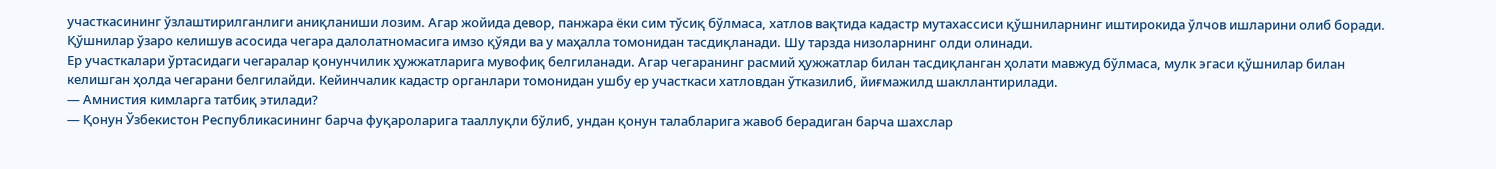участкасининг ўзлаштирилганлиги аниқланиши лозим. Агар жойида девор, панжара ёки сим тўсиқ бўлмаса, хатлов вақтида кадастр мутахассиси қўшниларнинг иштирокида ўлчов ишларини олиб боради. Қўшнилар ўзаро келишув асосида чегара далолатномасига имзо қўяди ва у маҳалла томонидан тасдиқланади. Шу тарзда низоларнинг олди олинади.
Ер участкалари ўртасидаги чегаралар қонунчилик ҳужжатларига мувофиқ белгиланади. Агар чегаранинг расмий ҳужжатлар билан тасдиқланган ҳолати мавжуд бўлмаса, мулк эгаси қўшнилар билан келишган ҳолда чегарани белгилайди. Кейинчалик кадастр органлари томонидан ушбу ер участкаси хатловдан ўтказилиб, йиғмажилд шакллантирилади.
— Амнистия кимларга татбиқ этилади?
— Қонун Ўзбекистон Республикасининг барча фуқароларига тааллуқли бўлиб, ундан қонун талабларига жавоб берадиган барча шахслар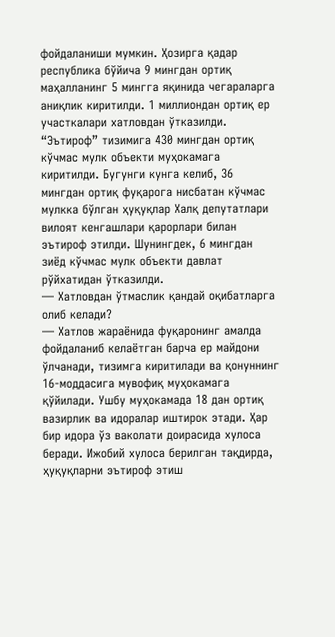фойдаланиши мумкин. Ҳозирга қадар республика бўйича 9 мингдан ортиқ маҳалланинг 5 мингга яқинида чегараларга аниқлик киритилди. 1 миллиондан ортиқ ер участкалари хатловдан ўтказилди. “Эътироф” тизимига 430 мингдан ортиқ кўчмас мулк объекти муҳокамага киритилди. Бугунги кунга келиб, 36 мингдан ортиқ фуқарога нисбатан кўчмас мулкка бўлган ҳуқуқлар Халқ депутатлари вилоят кенгашлари қарорлари билан эътироф этилди. Шунингдек, 6 мингдан зиёд кўчмас мулк объекти давлат рўйхатидан ўтказилди.
— Хатловдан ўтмаслик қандай оқибатларга олиб келади?
— Хатлов жараёнида фуқаронинг амалда фойдаланиб келаётган барча ер майдони ўлчанади, тизимга киритилади ва қонуннинг 16-моддасига мувофиқ муҳокамага қўйилади. Ушбу муҳокамада 18 дан ортиқ вазирлик ва идоралар иштирок этади. Ҳар бир идора ўз ваколати доирасида хулоса беради. Ижобий хулоса берилган тақдирда, ҳуқуқларни эътироф этиш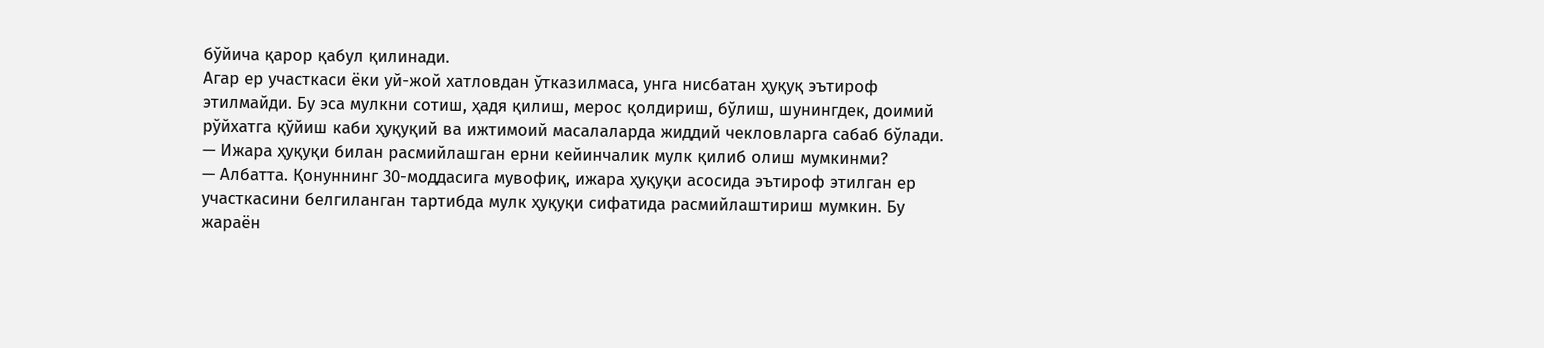бўйича қарор қабул қилинади.
Агар ер участкаси ёки уй-жой хатловдан ўтказилмаса, унга нисбатан ҳуқуқ эътироф этилмайди. Бу эса мулкни сотиш, ҳадя қилиш, мерос қолдириш, бўлиш, шунингдек, доимий рўйхатга қўйиш каби ҳуқуқий ва ижтимоий масалаларда жиддий чекловларга сабаб бўлади.
— Ижара ҳуқуқи билан расмийлашган ерни кейинчалик мулк қилиб олиш мумкинми?
— Албатта. Қонуннинг 30-моддасига мувофиқ, ижара ҳуқуқи асосида эътироф этилган ер участкасини белгиланган тартибда мулк ҳуқуқи сифатида расмийлаштириш мумкин. Бу жараён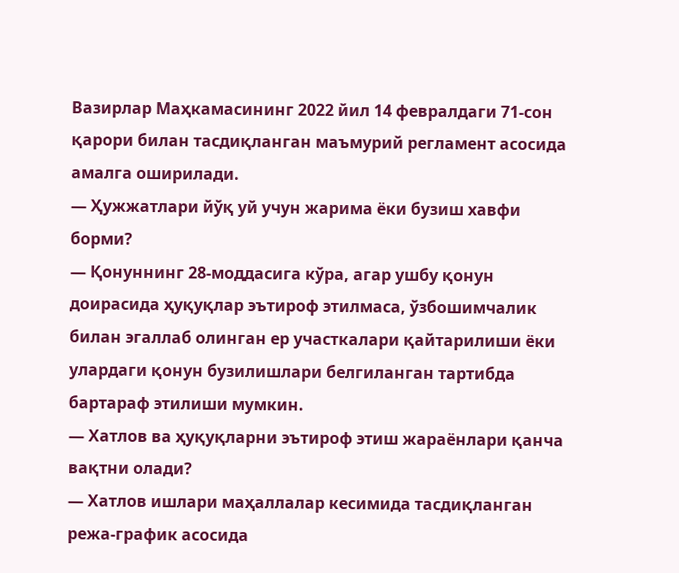Вазирлар Маҳкамасининг 2022 йил 14 февралдаги 71-сон қарори билан тасдиқланган маъмурий регламент асосида амалга оширилади.
— Ҳужжатлари йўқ уй учун жарима ёки бузиш хавфи борми?
— Қонуннинг 28-моддасига кўра, агар ушбу қонун доирасида ҳуқуқлар эътироф этилмаса, ўзбошимчалик билан эгаллаб олинган ер участкалари қайтарилиши ёки улардаги қонун бузилишлари белгиланган тартибда бартараф этилиши мумкин.
— Хатлов ва ҳуқуқларни эътироф этиш жараёнлари қанча вақтни олади?
— Хатлов ишлари маҳаллалар кесимида тасдиқланган режа-график асосида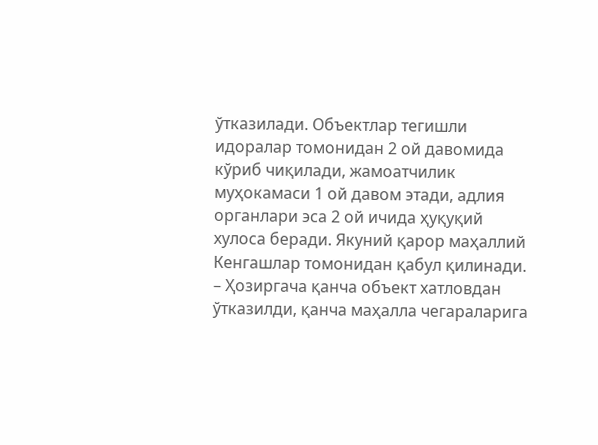ўтказилади. Объектлар тегишли идоралар томонидан 2 ой давомида кўриб чиқилади, жамоатчилик муҳокамаси 1 ой давом этади, адлия органлари эса 2 ой ичида ҳуқуқий хулоса беради. Якуний қарор маҳаллий Кенгашлар томонидан қабул қилинади.
– Ҳозиргача қанча объект хатловдан ўтказилди, қанча маҳалла чегараларига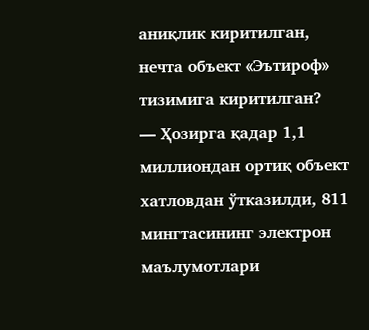аниқлик киритилган, нечта объект «Эътироф» тизимига киритилган?
— Ҳозирга қадар 1,1 миллиондан ортиқ объект хатловдан ўтказилди, 811 мингтасининг электрон маълумотлари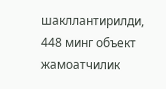шакллантирилди, 448 минг объект жамоатчилик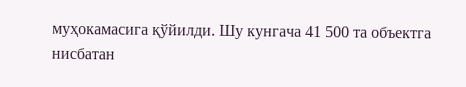муҳокамасига қўйилди. Шу кунгача 41 500 та объектга нисбатан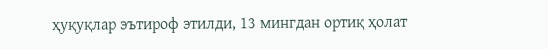ҳуқуқлар эътироф этилди, 13 мингдан ортиқ ҳолат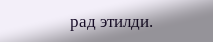рад этилди.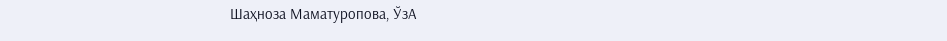Шаҳноза Маматуропова, ЎзА